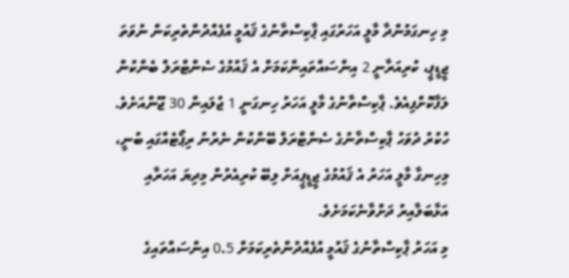މި ހިނގަމުންދާ މާލީ އަހަރުގައި ޕާކިސްތާނުގެ ޤައުމީ އުފެއްދުންތެރިކަން ނުވަތަ ޖީޑީޕީ، ކުރިއަރާނީ 2 އިންސައްތައިންކަމަށް އެ ޤައުމުގެ ސެންޓްރަލް ބެންކުން ލަފާކޮށްފިއެވެ. ޕާކިސްތާނުގެ މާލީ އަހަރު ހިނގަނީ 1 ޖުލައިން 30 ޖޫންއަށެވެ.
ހުކުރު ދުވަހު ޕާކިސްތާނުގެ ސެންޓްރަލް ބޭންކުން ނެރުނު ރިޕޯޓެއްގައި ބުނީ، މިހިނގާ މާލީ އަހަރު އެ ޤައުމުގެ ޖީޑީޕީއަށް ލިބޭ ކުރިއެރުން މިދިޔަ އަހަރާއި އަޅާބަލާއިރު ދަށްވާނެކަމަށެވެ.
މި އަހަރު ޕާކިސްތާނުގެ ޤައުމީ އުފެއްދުންތެރިކަމަށް 0.5 އިންސައްތައިގެ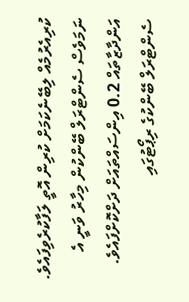ކުރިއެރުމެއް ލިބޭނެކަމަށް ކުރިން އޮތީ ލަފާކުރެވިފައެވެ. ނަމަވެސް ސެންޓްރަލް ބޭންކުން މިހާރު ވަނީ އެ އަންދާޒާތައް 0.2 އިންސައްތައަށް ދަށްކޮށްފައެވެ.
ސެންޓްރަލް ބޭންކުގެ ރިޕޯޓުގައި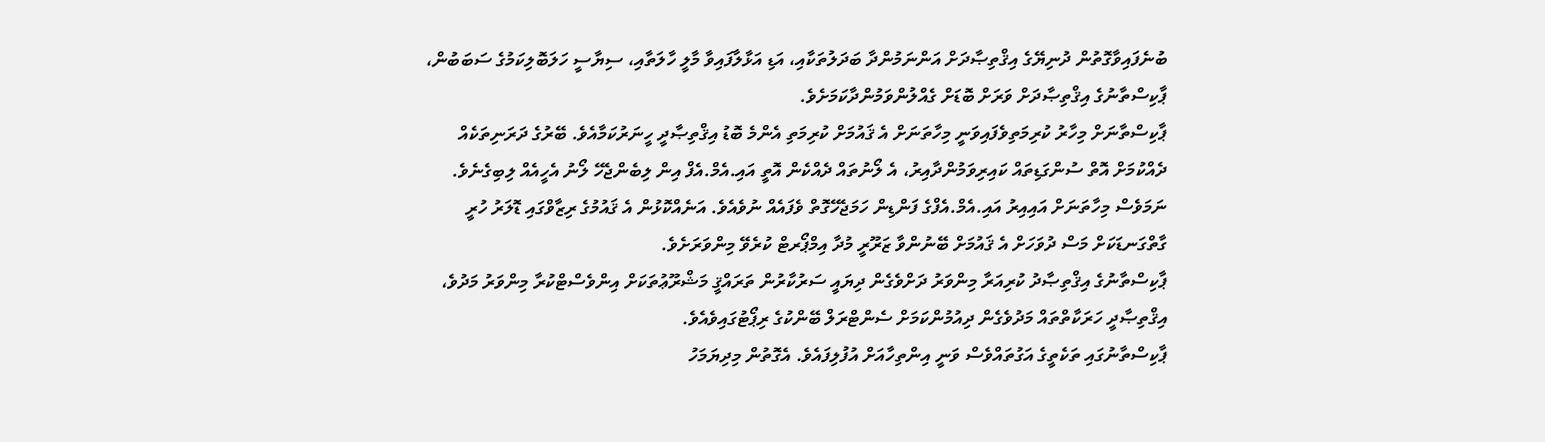ބުނެފައިވާގޮތުން ދުނިޔޭގެ އިޤްތިޞާދަށް އަންނަމުންދާ ބަދަލުތަކާއި، އަޑި އަޅާލާފައިވާ މާލީ ހާލަތާއި، ސިޔާސީ ހަލަބޮލިކަމުގެ ސަބަބުން، ޕާކިސްތާނުގެ އިޤްތިޞާދަށް ވަރަށް ބޮޑަށް ގެއްލުންވަމުންދާކަމަށެވެ.
ޕާކިސްތާނަށް މިހާރު ކުރިމަތިވެފައިވަނީ މިހާތަނަށް އެ ޤައުމަށް ކުރިމަތި އެންމެ ބޮޑު އިޤްތިޞާދީ ހީނަރުކަމާއެވެ. ބޭރުގެ ދަރަނިތަކެއް ދެއްކުމަށް އޮތް ސުންގަޑިތައް ކައިރިވަމުންދާއިރު، އެ ލޯނުތައް ދެއްކެން އޮތީ އައި.އެމް.އެފް އިން ލިބެންޖެހޭ ލޯނު އެހީއެއް ލިބިގެނެވެ.
ނަމަވެސް މިހާތަނަށް އައިއިރު އައި.އެމް.އެފްގެ ފަންޑިން ހަމަޖެހޭގޮތް ވެފައެއް ނުވެއެވެ. އަނެއްކޮޅުން އެ ޤައުމުގެ ރިޒާވްގައި ޑޮލަރު ހުރީ ގާތްގަނޑަކަށް މަސް ދުވަހަށް އެ ޤައުމަށް ބޭނުންވާ ޒަރޫރީ މުދާ އިމްޕޯރޓް ކުރެވޭ މިންވަރަށެވެ.
ޕާކިސްތާނުގެ އިޤްތިޞާދު ކުރިއަރާ މިންވަރު ދަށްވެގެން ދިޔައީ ސަރުކާރުން ތަރައްޤީ މަޝްރޫޢުތަކަށް އިންވެސްޓްކުރާ މިންވަރު މަދުވެ، އިޤްތިޞާދީ ހަރަކާތްތައް މަދުވެގެން ދިއުމުންކަމަށް ސެންޓްރަލް ބޭންކުގެ ރިޕޯޓުގައިވެއެވެ.
ޕާކިސްތާނުގައި ތަކެތީގެ އަގުތައްވެސް ވަނީ އިންތިހާއަށް އުފުލިފައެވެ. އެގޮތުން މިދިޔަމަހު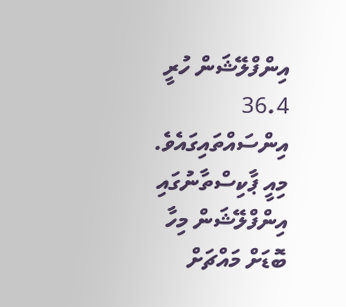އިންފްލޭޝަން ހުރީ 36.4 އިންސައްތައިގައެވެ. މިއީ ޕާކިސްތާނުގައި އިންފްލޭޝަން މިހާ ބޮޑަށް މައްޗަށް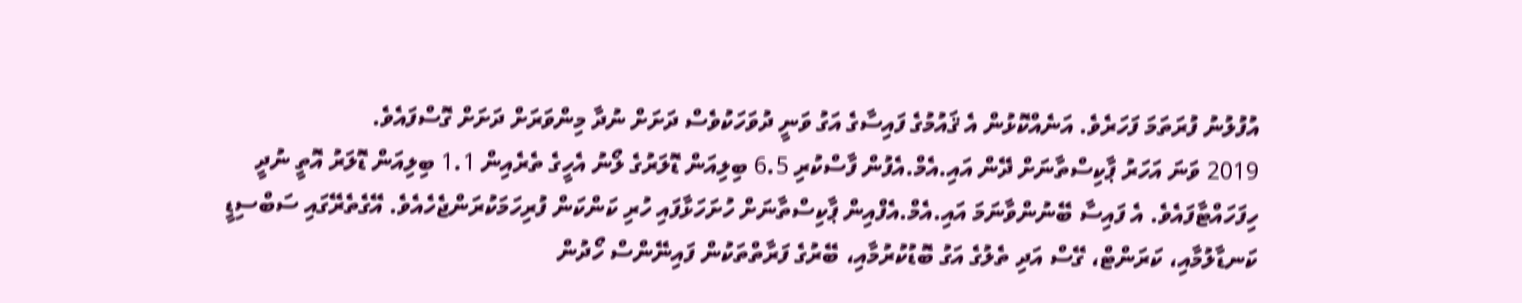އުފުލުނު ފުރަތަމަ ފަހަރެވެ. އަނެއްކޮޅުން އެ ޤައުމުގެ ފައިސާގެ އަގު ވަނީ ދުވަހަކުވެސް ދަށަށް ނުދާ މިންވަރަށް ދަށަށް ގޮސްފައެވެ.
2019 ވަނަ އަހަރު ޕާކިސްތާނަށް ދޭން އައި.އެމް.އެފުން ފާސްކުރި 6.5 ބިލިއަން ޑޮލަރުގެ ލޯނު އެހީގެ ތެރެއިން 1.1 ބިލިއަން ޑޮލަރު އޮތީ ނުދީ ހިފަހައްޓާފައެވެ. އެ ފައިސާ ބޭނުންވާނަމަ އައި.އެމް.އެފްއިން ޕާކިސްތާނަށް ހުށަހަޅާފައި ހުރި ކަންކަން ފުރިހަމަކުރަންޖެހެއެވެ. އޭގެތެރޭގައި ސަބްސިޑީ ކަނޑާލުމާއި، ކަރަންޓް، ގޭސް އަދި ތެލުގެ އަގު ބޮޑުކުރުމާއި، ބޭރުގެ ފަރާތްތަކުން ފައިނޭންސް ހޯދުން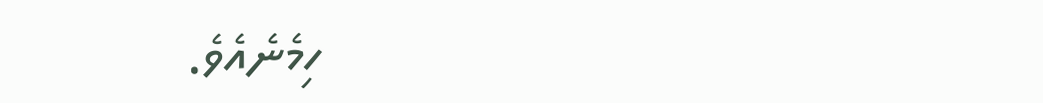ހިމެނެއެވެ.